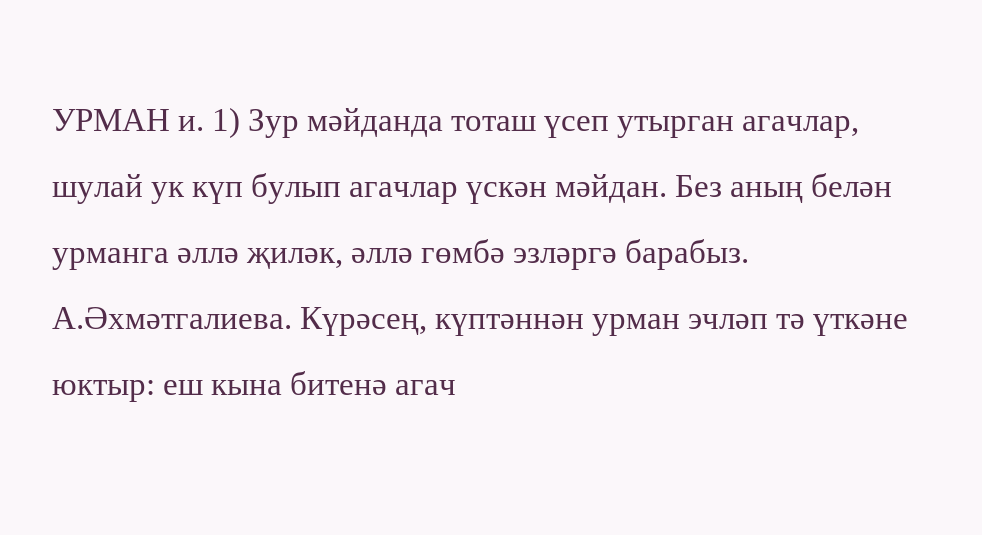УРМАН и. 1) Зур мәйданда тоташ үсеп утырган агачлар, шулай ук күп булып агачлар үскән мәйдан. Без аның белән урманга әллә җиләк, әллә гөмбә эзләргә барабыз. А.Әхмәтгалиева. Күрәсең, күптәннән урман эчләп тә үткәне юктыр: еш кына битенә агач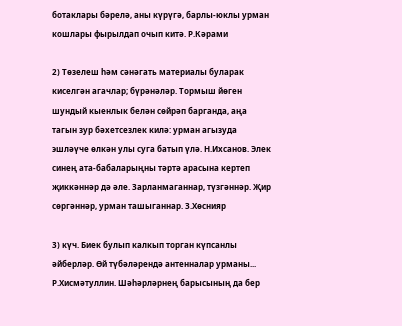ботаклары бәрелә, аны күрүгә, барлы-юклы урман кошлары фырылдап очып китә. Р.Кәрами

2) Төзелеш һәм сәнәгать материалы буларак киселгән агачлар; бүрәнәләр. Тормыш йөген шундый кыенлык белән сөйрәп барганда, аңа тагын зур бәхетсезлек килә: урман агызуда эшләүче өлкән улы суга батып үлә. Н.Ихсанов. Элек синең ата-бабаларыңны тәртә арасына кертеп җиккәннәр дә әле. Зарланмаганнар, түзгәннәр. Җир сөргәннәр, урман ташыганнар. З.Хөснияр

3) күч. Биек булып калкып торган күпсанлы әйберләр. Өй түбәләрендә антенналар урманы... Р.Хисмәтуллин. Шәһәрләрнең барысының да бер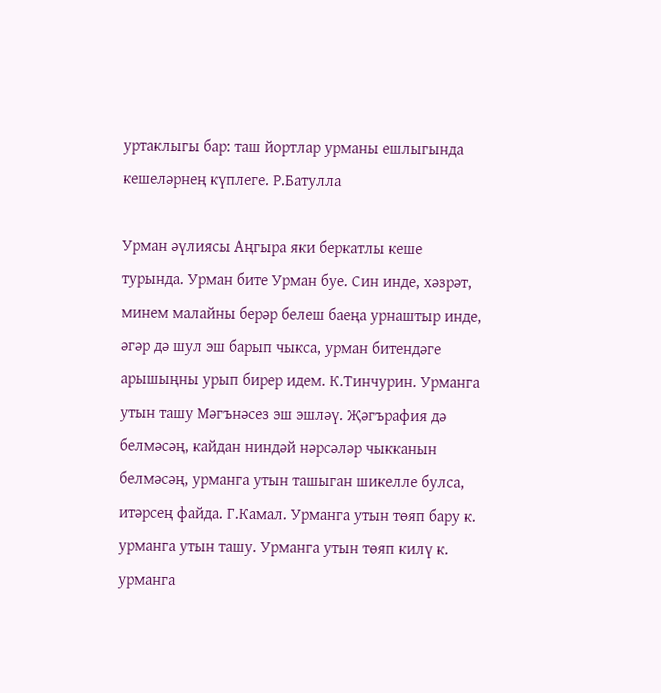уртаклыгы бар: таш йортлар урманы ешлыгында кешеләрнең күплеге. Р.Батулла

Урман әүлиясы Аңгыра яки беркатлы кеше турында. Урман бите Урман буе. Син инде, хәзрәт, минем малайны берәр белеш баеңа урнаштыр инде, әгәр дә шул эш барып чыкса, урман битендәге арышыңны урып бирер идем. К.Тинчурин. Урманга утын ташу Мәгънәсез эш эшләү. Җәгърафия дә белмәсәң, кайдан ниндәй нәрсәләр чыкканын белмәсәң, урманга утын ташыган шикелле булса, итәрсең файда. Г.Камал. Урманга утын төяп бару к. урманга утын ташу. Урманга утын төяп килү к. урманга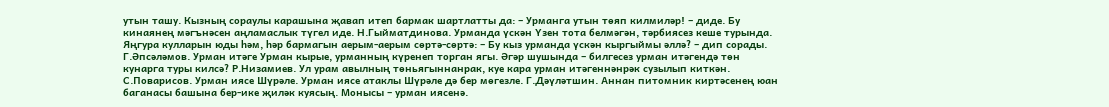утын ташу. Кызның сораулы карашына җавап итеп бармак шартлатты да: – Урманга утын төяп килмиләр! – диде. Бу кинаянең мәгънәсен аңламаслык түгел иде. Н.Гыйматдинова. Урманда үскән Үзен тота белмәгән, тәрбиясез кеше турында. Яңгура кулларын юды һәм, һәр бармагын аерым-аерым сөртә-сөртә: – Бу кыз урманда үскән кыргыймы әллә? – дип сорады. Г.Әпсәләмов. Урман итәге Урман кырые, урманның күренеп торган ягы. Әгәр шушында – билгесез урман итәгендә төн кунарга туры килсә? Р.Низамиев. Ул урам авылның төньягыннанрак, куе кара урман итәгеннәнрәк сузылып киткән. С.Поварисов. Урман иясе Шүрәле. Урман иясе атаклы Шүрәле дә бер мөгезле. Г.Дәүләтшин. Аннан питомник киртәсенең юан баганасы башына бер-ике җиләк куясың. Монысы – урман иясенә.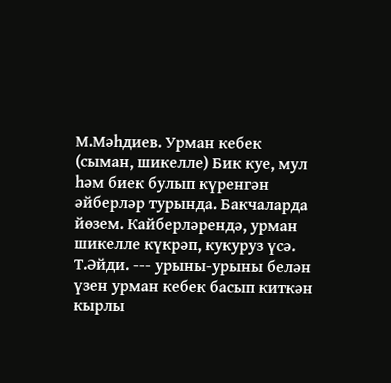М.Мәһдиев. Урман кебек (сыман, шикелле) Бик куе, мул һәм биек булып күренгән әйберләр турында. Бакчаларда йөзем. Кайберләрендә, урман шикелле күкрәп, кукуруз үсә. Т.Әйди. --- урыны-урыны белән үзен урман кебек басып киткән кырлы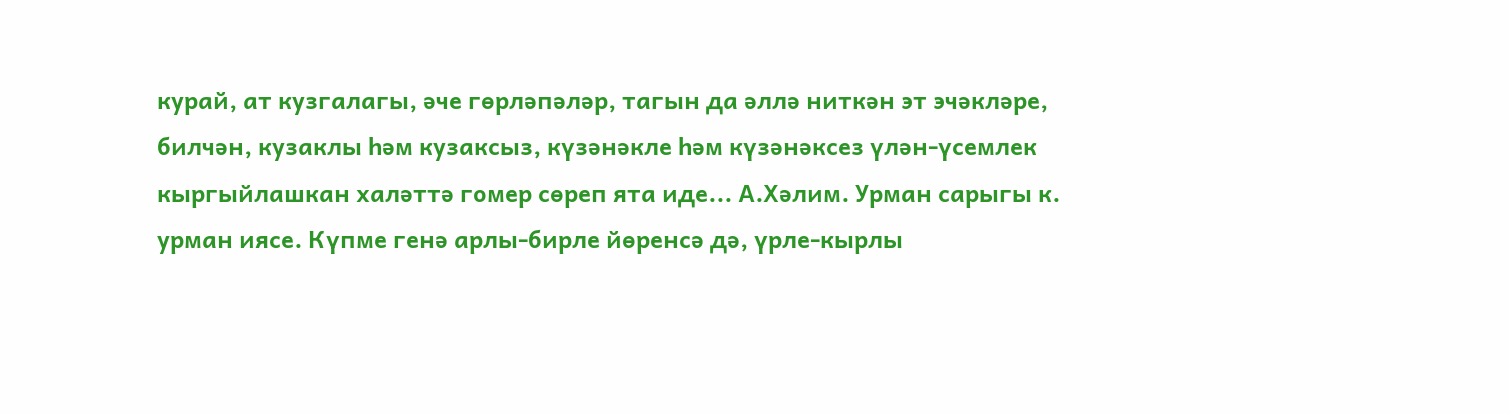курай, ат кузгалагы, әче гөрләпәләр, тагын да әллә ниткән эт эчәкләре, билчән, кузаклы һәм кузаксыз, күзәнәкле һәм күзәнәксез үлән-үсемлек кыргыйлашкан халәттә гомер сөреп ята иде... А.Хәлим. Урман сарыгы к. урман иясе. Күпме генә арлы-бирле йөренсә дә, үрле-кырлы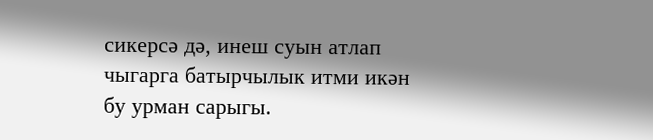сикерсә дә, инеш суын атлап чыгарга батырчылык итми икән бу урман сарыгы.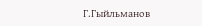Г.Гыйльманов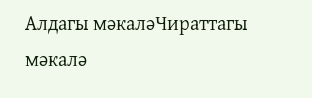Алдагы мәкаләЧираттагы мәкалә